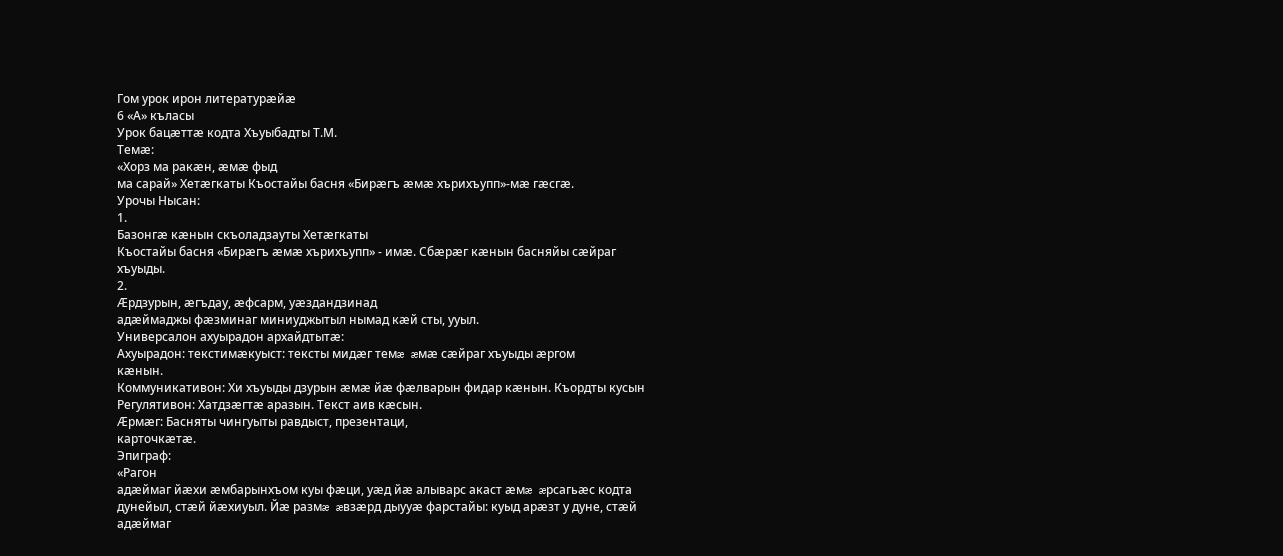Гом урок ирон литературæйæ
6 «А» къласы
Урок бацæттæ кодта Хъуыбадты Т.М.
Темæ:
«Хорз ма ракæн, æмæ фыд
ма сарай» Хетæгкаты Къостайы басня «Бирæгъ æмæ хърихъупп»-мæ гæсгæ.
Урочы Нысан:
1.
Базонгæ кæнын скъоладзауты Хетæгкаты
Къостайы басня «Бирæгъ æмæ хърихъупп» - имæ. Сбæрæг кæнын басняйы сæйраг
хъуыды.
2.
Æрдзурын, æгъдау, æфсарм, уæздандзинад
адæймаджы фæзминаг миниуджытыл нымад кæй сты, ууыл.
Универсалон ахуырадон архайдтытæ:
Ахуырадон: текстимæкуыст: тексты мидæг темæ æмæ сæйраг хъуыды æргом
кæнын.
Коммуникативон: Хи хъуыды дзурын æмæ йæ фæлварын фидар кæнын. Къордты кусын
Регулятивон: Хатдзæгтæ аразын. Текст аив кæсын.
Æрмæг: Басняты чингуыты равдыст, презентаци,
карточкæтæ.
Эпиграф:
«Рагон
адæймаг йæхи æмбарынхъом куы фæци, уæд йæ алыварс акаст æмæ æрсагьæс кодта
дунейыл, стæй йæхиуыл. Йæ размæ æвзæрд дыууæ фарстайы: куыд арæзт у дуне, стæй
адæймаг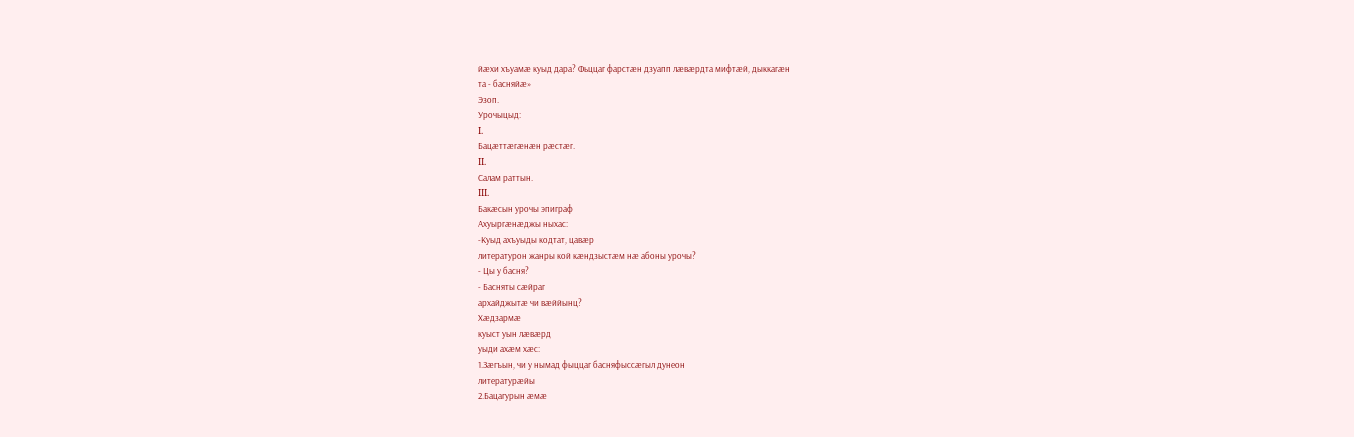йæхи хъуамæ куыд дара? Фьццаг фарстæн дзуапп лæвæрдта мифтæй, дыккагæн
та - басняйæ»
Эзоп.
Урочыцыд:
I.
Бацæттæгæнæн рæстæг.
II.
Салам раттын.
III.
Бакæсын урочы эпиграф
Ахуыргæнæджы ныхас:
-Куыд ахъуыды кодтат, цавæр
литературон жанры кой кæндзыстæм нæ абоны урочы?
- Цы у басня?
- Басняты сæйраг
архайджытæ чи вæййынц?
Хæдзармæ
куыст уын лæвæрд
уыди ахæм хæс:
1.Зæгъын, чи у нымад фыццаг басняфыссæгыл дунеон
литературæйы
2.Бацагурын æмæ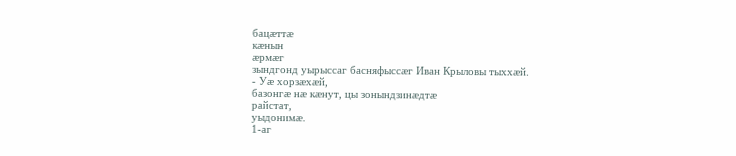бацæттæ
кæнын
æрмæг
зындгонд уырыссаг басняфыссæг Иван Крыловы тыххæй.
- Уæ хорзæхæй,
базонгæ нæ кæнут, цы зонындзинæдтæ
райстат,
уыдонимæ.
1-аг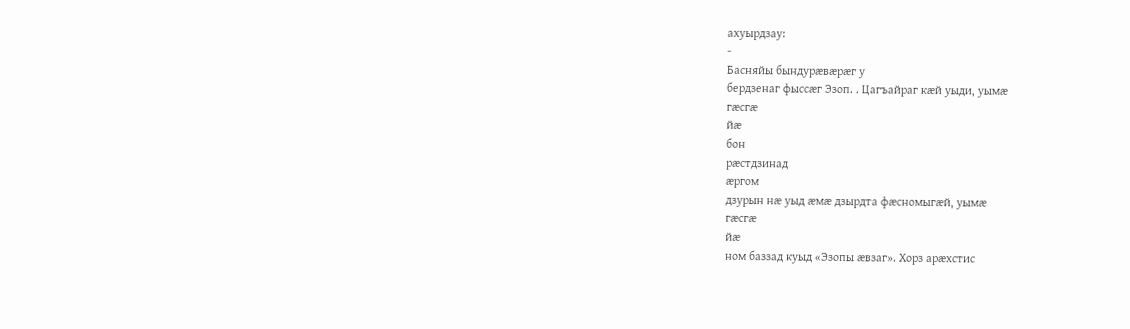ахуырдзау:
-
Басняйы бындурæвæрæг у
бердзенаг фыссæг Эзоп. . Цагъайраг кæй уыди, уымæ
гæсгæ
йæ
бон
рæстдзинад
æргом
дзурын нæ уыд æмæ дзырдта фæсномыгæй, уымæ
гæсгæ
йæ
ном баззад куыд «Эзопы æвзаг». Хорз арæхстис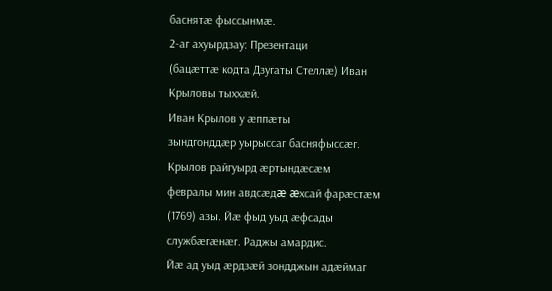баснятæ фыссынмæ.
2-аг ахуырдзау: Презентаци
(бацæттæ кодта Дзугаты Стеллæ) Иван Крыловы тыххæй.
Иван Крылов у æппæты
зындгонддæр уырыссаг басняфыссæг. Крылов райгуырд æртындæсæм
февралы мин авдсæдæ æхсай фарæстæм
(1769) азы. Йæ фыд уыд æфсады службæгæнæг. Раджы амардис.
Йæ ад уыд æрдзæй зондджын адæймаг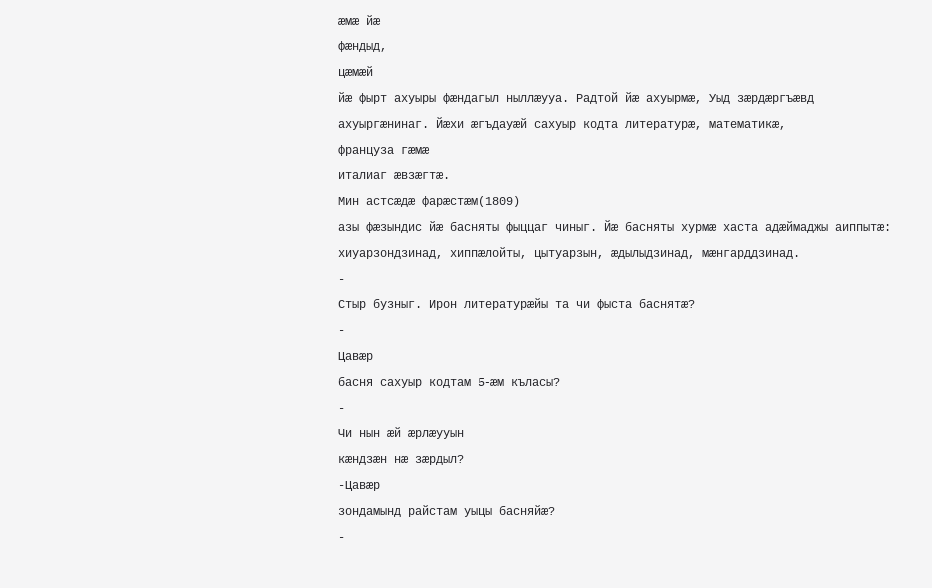æмæ йæ
фæндыд,
цæмæй
йæ фырт ахуыры фæндагыл ныллæууа. Радтой йæ ахуырмæ, Уыд зæрдæргъæвд
ахуыргæнинаг. Йæхи æгъдауæй сахуыр кодта литературæ, математикæ,
француза гæмæ
италиаг æвзæгтæ.
Мин астсæдæ фарæстæм(1809)
азы фæзындис йæ басняты фыццаг чиныг. Йæ басняты хурмæ хаста адæймаджы аиппытæ:
хиуарзондзинад, хиппæлойты, цытуарзын, æдылыдзинад, мæнгарддзинад.
-
Стыр бузныг. Ирон литературæйы та чи фыста баснятæ?
-
Цавæр
басня сахуыр кодтам 5-æм къласы?
-
Чи нын æй æрлæууын
кæндзæн нæ зæрдыл?
-Цавæр
зондамынд райстам уыцы басняйæ?
-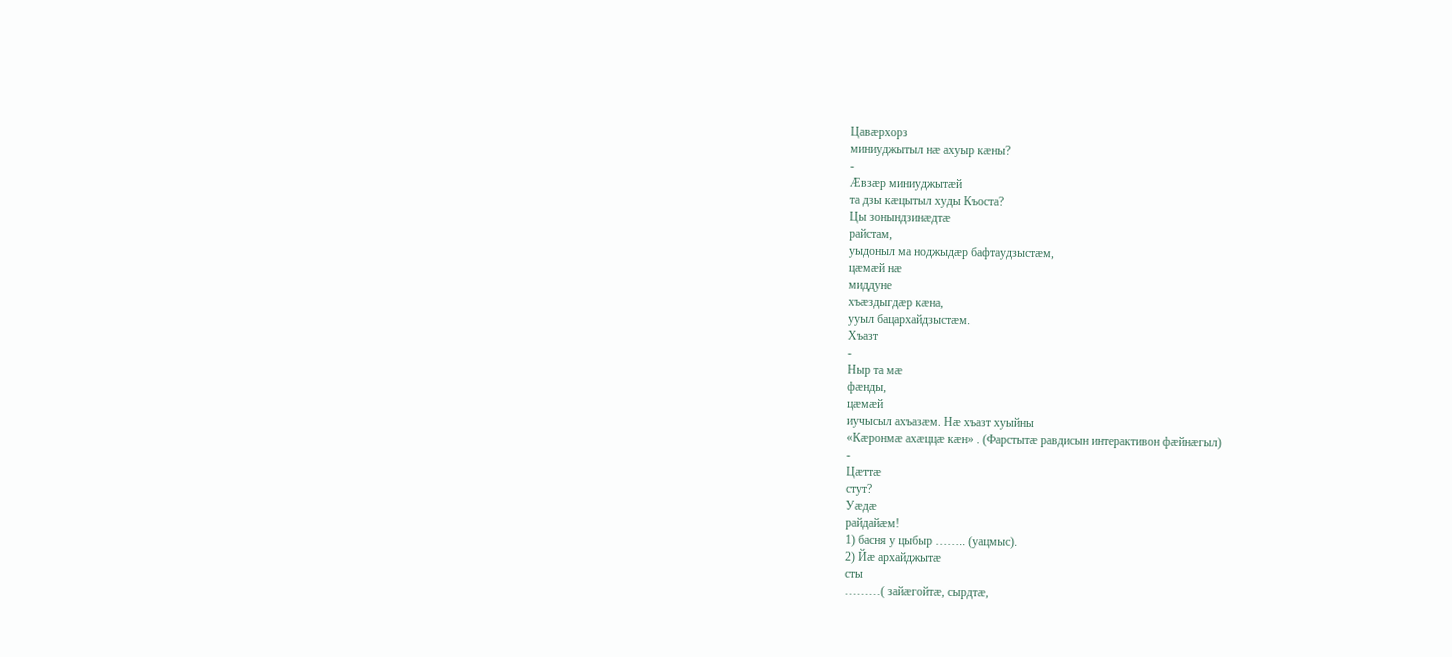Цавæрхорз
миниуджытыл нæ ахуыр кæны?
-
Æвзæр миниуджытæй
та дзы кæцытыл худы Къоста?
Цы зонындзинæдтæ
райстам,
уыдоныл ма ноджыдæр бафтаудзыстæм,
цæмæй нæ
миддуне
хъæздыгдæр кæна,
ууыл бацархайдзыстæм.
Хъазт
-
Ныр та мæ
фæнды,
цæмæй
иучысыл ахъазæм. Нæ хъазт хуыйны
«Кæронмæ ахæццæ кæн» . (Фарстытæ равдисын интерактивон фæйнæгыл)
-
Цæттæ
стут?
Уæдæ
райдайæм!
1) басня у цыбыр …….. (уацмыс).
2) Йæ архайджытæ
сты
………( зайæгойтæ, сырдтæ,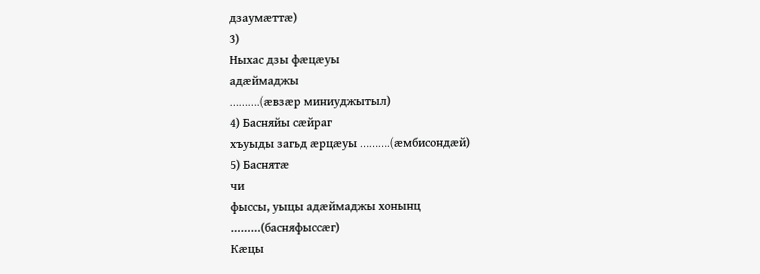дзаумæттæ)
3)
Ныхас дзы фæцæуы
адæймаджы
……….(æвзæр миниуджытыл)
4) Басняйы сæйраг
хъуыды загьд æрцæуы ……….(æмбисондæй)
5) Баснятæ
чи
фыссы, уыцы адæймаджы хонынц
………(басняфыссæг)
Кæцы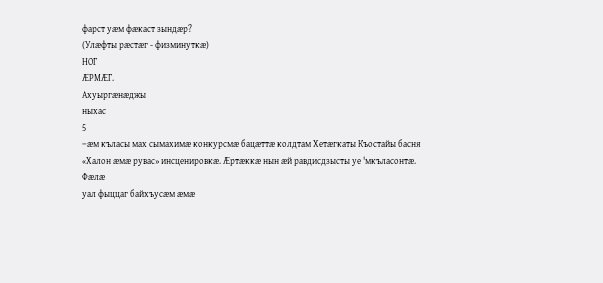фарст уæм фæкаст зындæр?
(Улæфты рæстæг - физминуткæ)
НОГ
ÆРМÆГ.
Ахуыргæнæджы
ныхас
5
–æм къласы мах сымахимæ конкурсмæ бацæттæ колдтам Хетæгкаты Къостайы басня
«Халон æмæ рувас» инсценировкæ. Æртæккæ нын æй равдисдзысты уе 'мкъласонтæ.
Фæлæ
уал фыццаг байхъусæм æмæ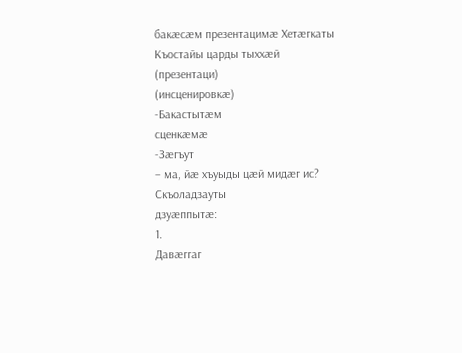бакæсæм презентацимæ Хетæгкаты Къостайы царды тыххæй
(презентаци)
(инсценировкæ)
-Бакастытæм
сценкæмæ
-Зæгъут
– ма, йæ хъуыды цæй мидæг ис?
Скъоладзауты
дзуæппытæ:
1.
Давæггаг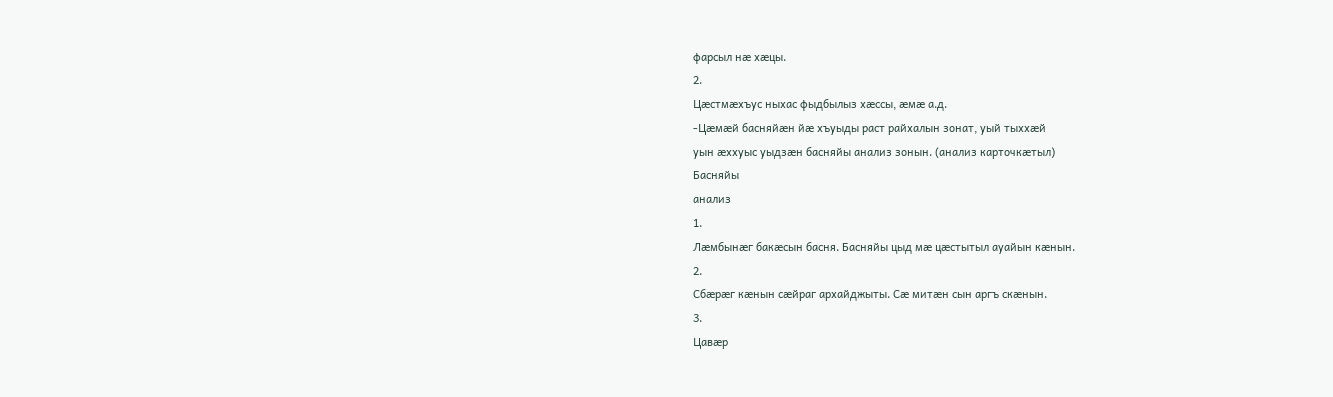фарсыл нæ хæцы.
2.
Цæстмæхъус ныхас фыдбылыз хæссы, æмæ а.д.
-Цæмæй басняйæн йæ хъуыды раст райхалын зонат, уый тыххæй
уын æххуыс уыдзæн басняйы анализ зонын. (анализ карточкæтыл)
Басняйы
анализ
1.
Лæмбынæг бакæсын басня. Басняйы цыд мæ цæстытыл ауайын кæнын.
2.
Сбæрæг кæнын сæйраг архайджыты. Сæ митæн сын аргъ скæнын.
3.
Цавæр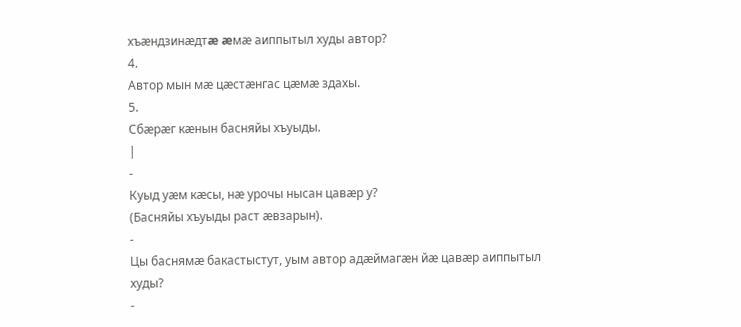хъæндзинæдтæ æмæ аиппытыл худы автор?
4.
Автор мын мæ цæстæнгас цæмæ здахы.
5.
Сбæрæг кæнын басняйы хъуыды.
|
-
Куыд уæм кæсы, нæ урочы нысан цавæр у?
(Басняйы хъуыды раст æвзарын).
-
Цы баснямæ бакастыстут, уым автор адæймагæн йæ цавæр аиппытыл худы?
-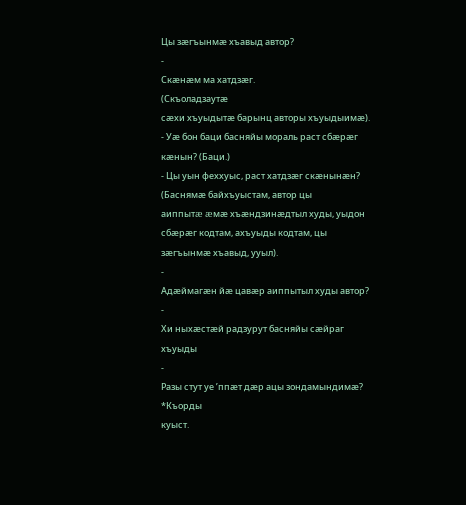Цы зæгъынмæ хъавыд автор?
-
Скæнæм ма хатдзæг.
(Скъоладзаутæ
сæхи хъуыдытæ барынц авторы хъуыдыимæ).
- Уæ бон баци басняйы мораль раст сбæрæг кæнын? (Баци.)
- Цы уын феххуыс, раст хатдзæг скæнынæн? (Баснямæ байхъуыстам, автор цы
аиппытæ æмæ хъæндзинæдтыл худы, уыдон сбæрæг кодтам, ахъуыды кодтам, цы
зæгъынмæ хъавыд, ууыл).
-
Адæймагæн йæ цавæр аиппытыл худы автор?
-
Хи ныхæстæй радзурут басняйы сæйраг хъуыды
-
Разы стут уе ’ппæт дæр ацы зондамындимæ?
*Къорды
куыст.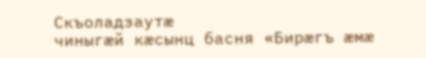Скъоладзаутæ
чиныгæй кæсынц басня «Бирæгъ æмæ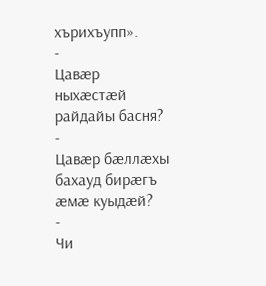хърихъупп».
-
Цавæр ныхæстæй райдайы басня?
-
Цавæр бæллæхы бахауд бирæгъ æмæ куыдæй?
-
Чи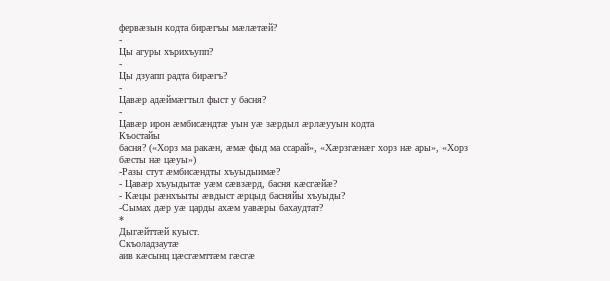фервæзын кодта бирæгъы мæлæтæй?
-
Цы агуры хърихъупп?
-
Цы дзуапп радта бирæгъ?
-
Цавæр адæймæгтыл фыст у басня?
-
Цавæр ирон æмбисæндтæ уын уæ зæрдыл æрлæууын кодта
Къостайы
басня? («Хорз ма ракæн, æмæ фыд ма ссарай», «Хæрзгæнæг хорз нæ ары», «Хорз
бæсты нæ цæуы»)
-Разы стут æмбисæндты хъуыдыимæ?
- Цавæр хъуыдытæ уæм сæвзæрд, басня кæсгæйæ?
- Кæцы рæнхъыты æвдыст æрцыд басняйы хъуыды?
-Сымах дæр уæ царды ахæм уавæры бахаудтат?
*
Дыгæйттæй куыст.
Скъоладзаутæ
аив кæсынц цæсгæмттæм гæсгæ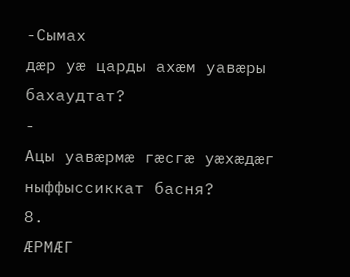-Сымах
дæр уæ царды ахæм уавæры бахаудтат?
-
Ацы уавæрмæ гæсгæ уæхæдæг ныффыссиккат басня?
8.
ÆРМÆГ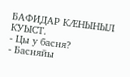БАФИДАР КÆНЫНЫЛ КУЫСТ.
- Цы у басня?
- Басняйы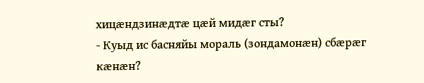хицæндзинæдтæ цæй мидæг сты?
- Куыд ис басняйы мораль (зондамонæн) сбæрæг кæнæн?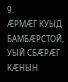9.
ÆРМÆГ КУЫД БАМБÆРСТОЙ, УЫЙ СБÆРÆГ КÆНЫН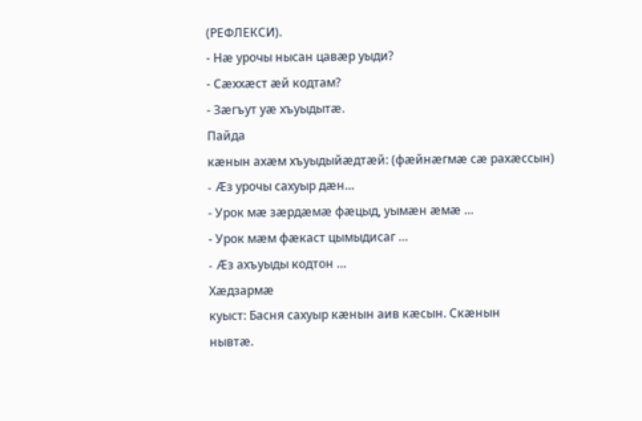(РЕФЛЕКСИ).
- Нæ урочы нысан цавæр уыди?
- Сæххæст æй кодтам?
- Зæгъут уæ хъуыдытæ.
Пайда
кæнын ахæм хъуыдыйæдтæй: (фæйнæгмæ сæ рахæссын)
- Æз урочы сахуыр дæн…
- Урок мæ зæрдæмæ фæцыд, уымæн æмæ …
- Урок мæм фæкаст цымыдисаг …
- Æз ахъуыды кодтон …
Хæдзармæ
куыст: Басня сахуыр кæнын аив кæсын. Скæнын
нывтæ.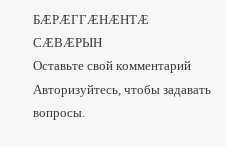БÆРÆГГÆНÆНТÆ
СÆВÆРЫН
Оставьте свой комментарий
Авторизуйтесь, чтобы задавать вопросы.